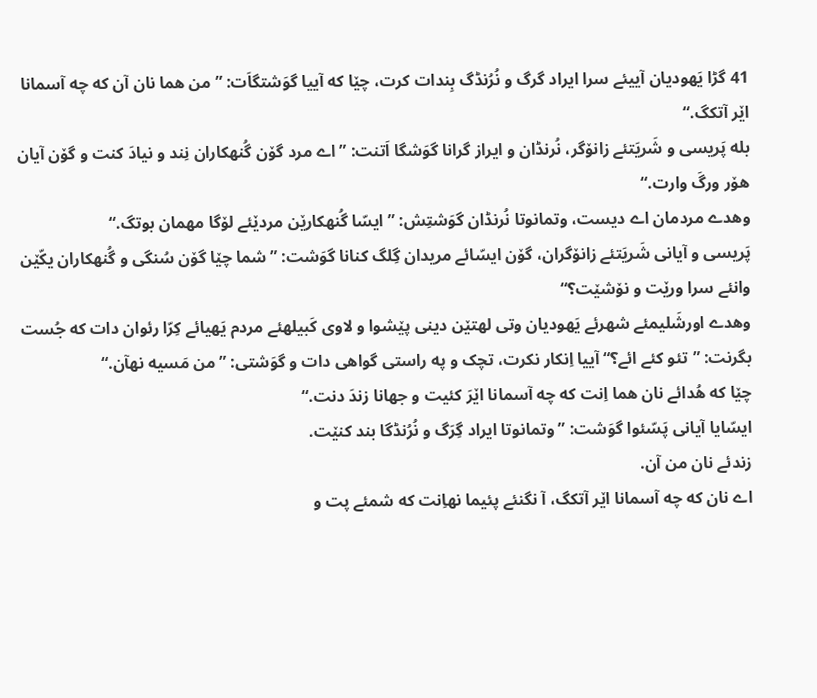41 گڑا یَهودیان آییئے سرا ایراد گرگ و نُرُنڈگ بِندات کرت، چێا که آییا گوَشتگاَت: ”من هما نان آن که چه آسمانا اێر آتکگ.“
بله پَریسی و شَریَتئے زانۆگر، نُرنڈان و ایراز گرانا گوَشگا اَتنت: ”اے مرد گۆن گُنهکاران نِند و نیادَ کنت و گۆن آیان هۆر ورگَ وارت.“
وهدے مردمان اے دیست، وتمانوتا نُرنڈان گوَشتِش: ”ایسّا گُنهکارێن مردێئے لۆگا مهمان بوتگ.“
پَریسی و آیانی شَریَتئے زانۆگران، گۆن ایسّائے مریدان گِلگ کنانا گوَشت: ”شما چێا گۆن سُنگی و گُنهکاران یکّێن وانئے سرا ورێت و نۆشێت؟“
وهدے اورشَلیمئے شهرئے یَهودیان وتی لهتێن دینی پێشوا و لاوی کَبیلهئے مردم یَهیائے کِرّا رئوان دات که جُست بگرنت: ”تئو کئے ائے؟“ آییا اِنکار نکرت، تچک و په راستی گواهی دات و گوَشتی: ”من مَسیه نهآن.“
چێا که هُدائے نان هما اِنت که چه آسمانا اێرَ کئیت و جهانا زندَ دنت.“
ایسّایا آیانی پَسّئوا گوَشت: ”وتمانوتا ایراد گِرَگ و نُرُنڈگا بند کنێت.
زندئے نان من آن.
اے نان که چه آسمانا اێر آتکگ، آ نگنئے پئیما نهاِنت که شمئے پت و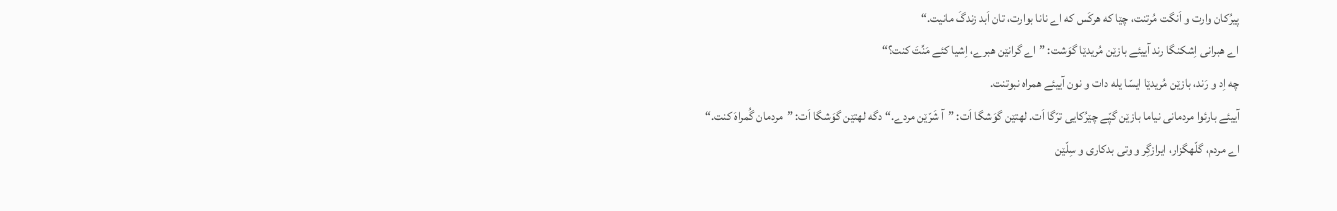پیرُکان وارت و اَنگت مُرتنت، چێا که هرکَس که اے نانا بوارت، تان اَبد زندگَ مانیت.“
اے هبرانی اِشکنگا رند آییئے بازێن مُریدێا گوَشت: ”اے گرانێن هبرے، اِشیا کئے مَنِّتَ کنت؟“
چه اِد و رَند، بازێن مُریدێا ایسّا یله دات و نون آییئے همراه نبوتنت.
آییئے بارئوا مردمانی نیاما بازێن گپّے چێرُکایی ترّگا اَت. لهتێن گوَشگا اَت: ”آ شَرّێن مردے.“ دگه لهتێن گوَشگا اَت: ”مردمان گُمراهَ کنت.“
اے مردم، گلّهگزار، ایرازگِر و وتی بدکاری و سِلّێن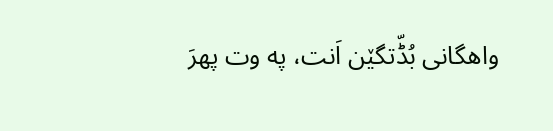واهگانی بُڈّتگێن اَنت، په وت پهرَ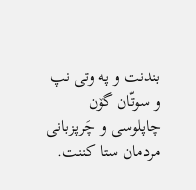بندنت و په وتی نپ و سوتّان گۆن چاپلوسی و چَرپزبانی مردمان ستا کننت.